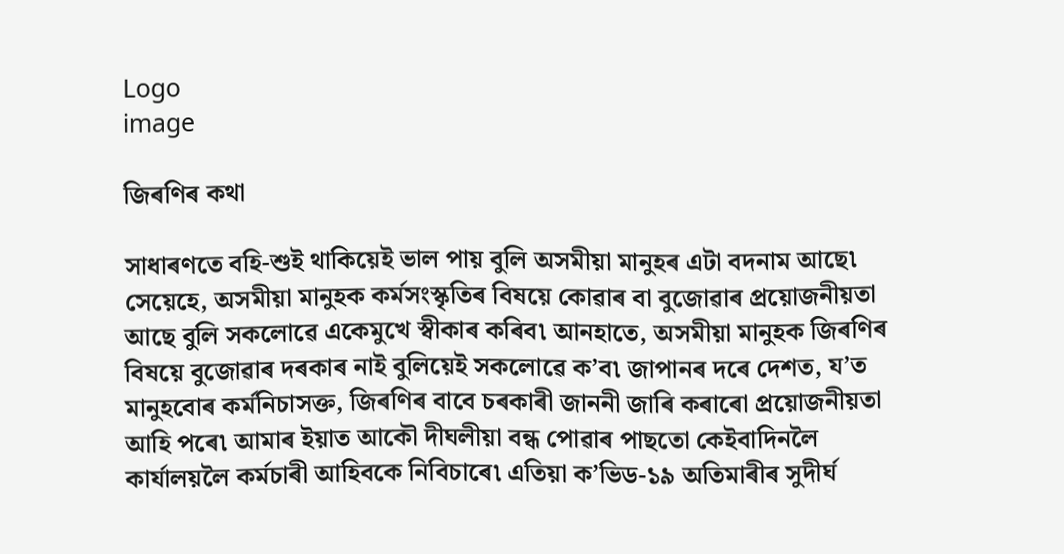Logo
image

জিৰণিৰ কথা

সাধাৰণতে বহি-শুই থাকিয়েই ভাল পায় বুলি অসমীয়া মানুহৰ এটা বদনাম আছে৷ সেয়েহে, অসমীয়া মানুহক কৰ্মসংস্কৃতিৰ বিষয়ে কোৱাৰ বা বুজোৱাৰ প্ৰয়োজনীয়তা আছে বুলি সকলোৱে একেমুখে স্বীকাৰ কৰিব৷ আনহাতে, অসমীয়া মানুহক জিৰণিৰ বিষয়ে বুজোৱাৰ দৰকাৰ নাই বুলিয়েই সকলোৱে ক’ব৷ জাপানৰ দৰে দেশত, য’ত মানুহবোৰ কৰ্মনিচাসক্ত, জিৰণিৰ বাবে চৰকাৰী জাননী জাৰি কৰাৰো প্ৰয়োজনীয়তা আহি পৰে৷ আমাৰ ইয়াত আকৌ দীঘলীয়া বন্ধ পোৱাৰ পাছতো কেইবাদিনলৈ কাৰ্যালয়লৈ কৰ্মচাৰী আহিবকে নিবিচাৰে৷ এতিয়া ক’ভিড-১৯ অতিমাৰীৰ সুদীৰ্ঘ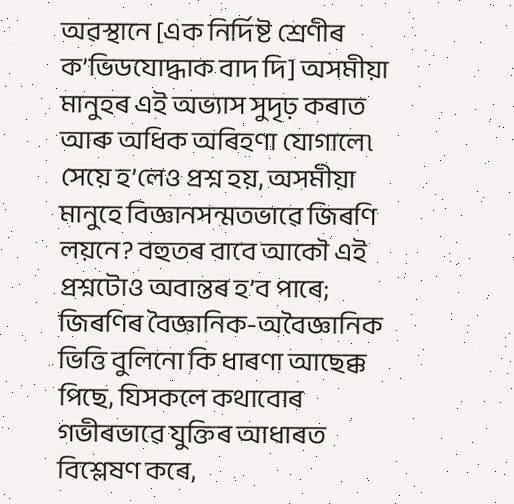অৱস্থানে [এক নিৰ্দিষ্ট শ্ৰেণীৰ ক’ভিডযোদ্ধাক বাদ দি] অসমীয়া মানুহৰ এই অভ্যাস সুদৃঢ় কৰাত আৰু অধিক অৰিহণা যোগালে৷ সেয়ে হ’লেও প্ৰশ্ন হয়, অসমীয়া মানুহে বিজ্ঞানসন্মতভাৱে জিৰণি লয়নে? বহুতৰ বাবে আকৌ এই প্ৰশ্নটোও অবান্তৰ হ’ব পাৰে; জিৰণিৰ বৈজ্ঞানিক-অবৈজ্ঞানিক ভিত্তি বুলিনো কি ধাৰণা আছেক্ক পিছে, যিসকলে কথাবোৰ গভীৰভাৱে যুক্তিৰ আধাৰত বিশ্লেষণ কৰে,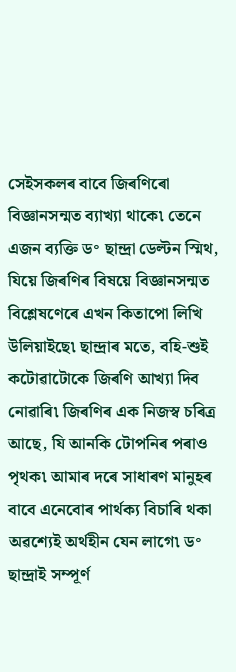সেইসকলৰ বাবে জিৰণিৰো বিজ্ঞানসন্মত ব্যাখ্যা থাকে৷ তেনে এজন ব্যক্তি ড॰ ছান্দ্ৰা ডেল্টন স্মিথ, যিয়ে জিৰণিৰ বিষয়ে বিজ্ঞানসন্মত বিশ্লেষণেৰে এখন কিতাপো লিখি উলিয়াইছে৷ ছান্দ্ৰাৰ মতে, বহি-শুই কটোৱাটোকে জিৰণি আখ্যা দিব নোৱাৰি৷ জিৰণিৰ এক নিজস্ব চৰিত্ৰ আছে, যি আনকি টোপনিৰ পৰাও পৃথক৷ আমাৰ দৰে সাধাৰণ মানুহৰ বাবে এনেবোৰ পাৰ্থক্য বিচাৰি থকা অৱশ্যেই অৰ্থহীন যেন লাগে৷ ড॰ ছান্দ্ৰাই সম্পূৰ্ণ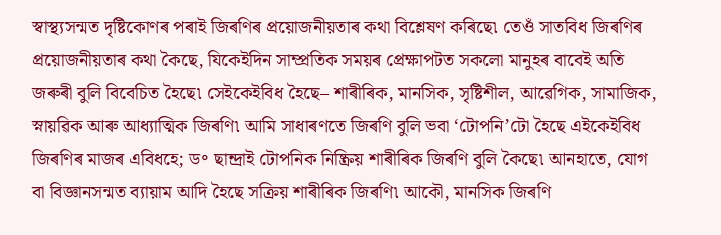স্বাস্থ্যসন্মত দৃষ্টিকোণৰ পৰাই জিৰণিৰ প্ৰয়োজনীয়তাৰ কথা বিশ্লেষণ কৰিছে৷ তেওঁ সাতবিধ জিৰণিৰ প্ৰয়োজনীয়তাৰ কথা কৈছে, যিকেইদিন সাম্প্ৰতিক সময়ৰ প্ৰেক্ষাপটত সকলো মানুহৰ বাবেই অতি জৰুৰী বুলি বিবেচিত হৈছে৷ সেইকেইবিধ হৈছে– শাৰীৰিক, মানসিক, সৃষ্টিশীল, আৱেগিক, সামাজিক, স্নায়ৱিক আৰু আধ্যাত্মিক জিৰণি৷ আমি সাধাৰণতে জিৰণি বুলি ভবা ‘টোপনি’টো হৈছে এইকেইবিধ জিৰণিৰ মাজৰ এবিধহে; ড॰ ছান্দ্ৰাই টোপনিক নিষ্ক্ৰিয় শাৰীৰিক জিৰণি বুলি কৈছে৷ আনহাতে, যোগ বা বিজ্ঞানসন্মত ব্যায়াম আদি হৈছে সক্ৰিয় শাৰীৰিক জিৰণি৷ আকৌ, মানসিক জিৰণি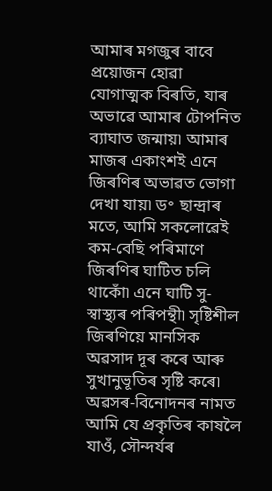আমাৰ মগজুৰ বাবে প্ৰয়োজন হোৱা যোগাত্মক বিৰতি, যাৰ অভাৱে আমাৰ টোপনিত ব্যাঘাত জন্মায়৷ আমাৰ মাজৰ একাংশই এনে জিৰণিৰ অভাৱত ভোগা দেখা যায়৷ ড॰ ছান্দ্ৰাৰ মতে, আমি সকলোৱেই কম-বেছি পৰিমাণে জিৰণিৰ ঘাটিত চলি থাকোঁ৷ এনে ঘাটি সু-স্বাস্থ্যৰ পৰিপন্থী৷ সৃষ্টিশীল জিৰণিয়ে মানসিক অৱসাদ দূৰ কৰে আৰু সুখানুভূতিৰ সৃষ্টি কৰে৷ অৱসৰ-বিনোদনৰ নামত আমি যে প্ৰকৃতিৰ কাষলৈ যাওঁ, সৌন্দৰ্যৰ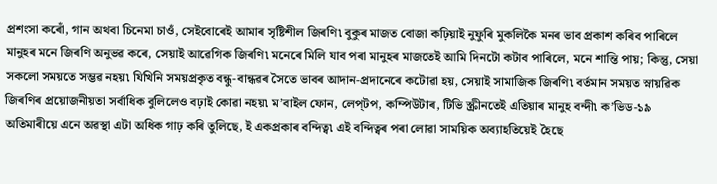প্ৰশংসা কৰোঁ, গান অথবা চিনেমা চাওঁ, সেইবোৰেই আমাৰ সৃষ্টিশীল জিৰণি৷ বুকুৰ মাজত বোজা কঢ়িয়াই নুফুৰি মুকলিকৈ মনৰ ভাব প্ৰকাশ কৰিব পাৰিলে মানুহৰ মনে জিৰণি অনুভৱ কৰে, সেয়াই আৱেগিক জিৰণি৷ মনেৰে মিলি যাব পৰা মানুহৰ মাজতেই আমি দিনটো কটাব পাৰিলে, মনে শান্তি পায়; কিন্তু, সেয়া সকলো সময়তে সম্ভৱ নহয়৷ যিখিনি সময়প্ৰকৃত বন্ধু-বান্ধৱৰ সৈতে ভাবৰ আদান-প্ৰদানেৰে কটোৱা হয়, সেয়াই সামাজিক জিৰণি৷ বৰ্তমান সময়ত স্নায়ৱিক জিৰণিৰ প্ৰয়োজনীয়তা সৰ্বাধিক বুলিলেও বঢ়াই কোৱা নহয়৷ ম’বাইল ফোন, লেপ্‌টপ, কম্পিউটাৰ, টিভি স্ক্ৰীনতেই এতিয়াৰ মানুহ বন্দী৷ ক’ভিড-১৯ অতিমাৰীয়ে এনে অৱস্থা এটা অধিক গাঢ় কৰি তুলিছে, ই একপ্ৰকাৰ বন্দিত্ব৷ এই বন্দিত্বৰ পৰা লোৱা সাময়িক অব্যাহতিয়েই হৈছে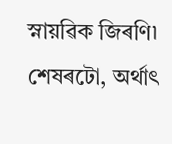স্নায়ৱিক জিৰণি৷ শেষৰটো, অৰ্থাৎ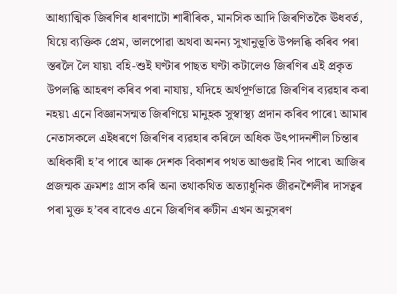আধ্যাত্মিক জিৰণিৰ ধাৰণাটো শাৰীৰিক, মানসিক আদি জিৰণিতকৈ ঊধবৰ্ত, যিয়ে ব্যক্তিক প্ৰেম, ভালপোৱা অথবা অনন্য সুখানুভূতি উপলব্ধি কৰিব পৰা স্তৰলৈ লৈ যায়৷ বহি-শুই ঘণ্টাৰ পাছত ঘণ্টা কটালেও জিৰণিৰ এই প্ৰকৃত উপলব্ধি আহৰণ কৰিব পৰা নাযায়, যদিহে অৰ্থপূৰ্ণভাৱে জিৰণিৰ ব্যৱহাৰ কৰা নহয়৷ এনে বিজ্ঞানসন্মত জিৰণিয়ে মানুহক সুস্বাস্থ্য প্ৰদান কৰিব পাৰে৷ আমাৰ নেতাসকলে এইধৰণে জিৰণিৰ ব্যৱহাৰ কৰিলে অধিক উৎপাদনশীল চিন্তাৰ অধিকাৰী হ’ব পাৰে আৰু দেশক বিকাশৰ পথত আগুৱাই নিব পাৰে৷ আজিৰ প্ৰজন্মক ক্ৰমশঃ গ্ৰাস কৰি অনা তথাকথিত অত্যাধুনিক জীৱনশৈলীৰ দাসত্বৰ পৰা মুক্ত হ’বৰ বাবেও এনে জিৰণিৰ ৰুটীন এখন অনুসৰণ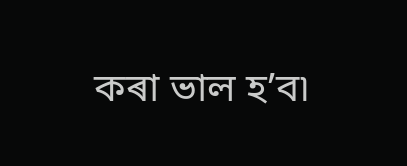কৰা ভাল হ’ব৷